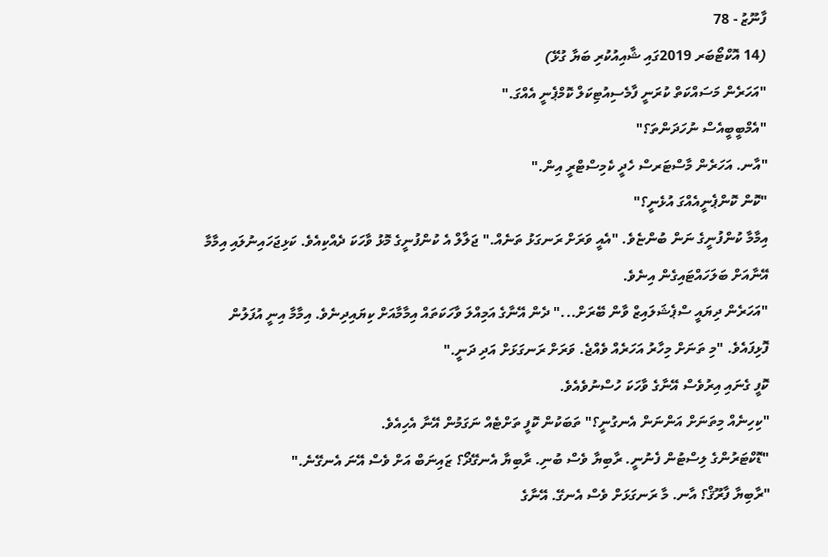ފާނޫޒު - 78
(14 އޮކްޓޯބަރ 2019ގައި ޝާއިއުކުރި ބަޔާ ގުޅޭ)
"އަހަރެން މަސައްކަތް ކުރަނީ ފާމެސިއުޓިކަލް ކޮމްޕެނީ އެއްގަ."
"އެމްބީބީއެސް ނުހަދަންތަ؟"
"އާނ. އަހަރެން މާސްޓަރސް ހެދީ ކެމިސްޓްރީ އިން."
"ކޮން ކޮންޕެނީއެއްގަ އުޅެނީ؟"
އިމާމާ ކުންފުނީގެ ނަން ބުންޏެވެ. "އެއީ ވަރަށް ރަނގަޅު ތަނެއް." ޖަލާލް އެ ކުންފުނީގެ މޮޅު ވާހަކަ ދެއްކިއެވެ. ކަޅިޖަހައިނުލައި އިމާމާ އޭނާއަށް ބަލަހައްޓައިގެން އިނެވެ.
"އަހަރެން ދިޔައީ ސްޕެޝަލައިޒް ވާން ބޭރަށް..." ދެން އޭނާގެ އަމިއްލަ ވާހަކަތައް އިމާމާއަށް ކިޔައިދިނެވެ. އިމާމާ އިނީ އުފަލުން ފޮޅިފައެވެ. "މި ތަނަށް މިހާރު އަހަރެއް ވެއްޖެ. ވަރަށް ރަނގަޅަށް އަދި ދަނީ."
ކޮފީ ގެނައި އިރުވެސް އޭނާގެ ވާހަކަ ހުސްނުވެއެވެ.
"ކިހިނެއް މިތަނަށް އަންނަން އެނގުނީ؟" ތަބަކުން ކޮފީ ތަށްޓެއް ނަގަމުން އޭނާ އެހިއެވެ.
"ޑޮކްޓަރުންގެ ލިސްޓުން ފެނުނީ. ރާބިޔާ ވެސް ބުނި. ރާބިޔާ އެނގޭދޯ؟ ޒައިނަބް އަށް ވެސް އޭނަ އެނގޭނެ."
"ރާބިޔާ ފާރޫޤް؟ އާނ. މާ ރަނގަޅަށް ވެސް އެނގޭ. އޭނާގެ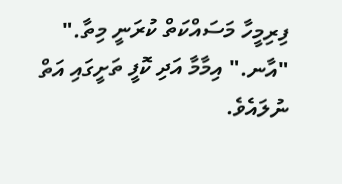ފިރިމީހާ މަސައްކަތް ކުރަނީ މިތާ."
"އާނ." އިމާމާ އަދި ކޮފީ ތަށީގައި އަތް ނުލައެވެ.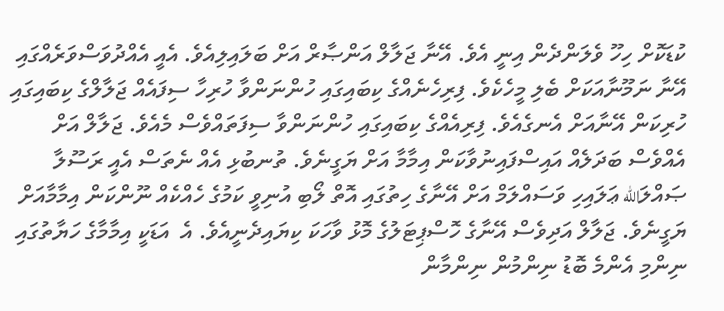ކުޑަކޮށް ހިހޫ ވެލަންދެން އިނީ އެވެ. އޭނާ ޖަލާލް އަންޞާރް އަށް ބަލައިލިއެވެ. އެއީ އެއްދުވަސްވަރެއްގައި އޭނާ ނަމޫނާއަކަށް ބެލި މީހެކެވެ. ފިރިހެނެއްގެ ކިބައިގައި ހުންނަންވާ ހުރިހާ ސިފައެއް ޖަލާލްގެ ކިބައިގައި ހުރިކަން އޭނާއަށް އެނގެއެވެ. ފިރިއެއްގެ ކިބައިގައި ހުންނަންވާ ސިފަތައްވެސް މެއެވެ. ޖަލާލް އަށް އެއްވެސް ބަދަލެއް އައިސްފައިނުވާކަން އިމާމާ އަށް ޔަގީނެވެ. ތުނބުޅި އެއް ނެތަސް އެއީ ރަސޫލާ ޞައްލަالله ޢަލައިހި ވަސައްލަމް އަށް އޭނާގެ ހިތުގައި އޮތް ލޯބި އުނިވީ ކަމުގެ ހެއްކެއް ނޫންކަން އިމާމާއަށް ޔަގީނެވެ. ޖަލާލް އަދިވެސް އޭނާގެ ހޮސްޕިޓަލުގެ މޮޅު ވާހަކަ ކިޔައިދެނީއެވެ. އެ  އަޑަކީ އިމާމާގެ ހަޔާތުގައި ނިންމި އެންމެ ބޮޑު ނިންމުން ނިންމާން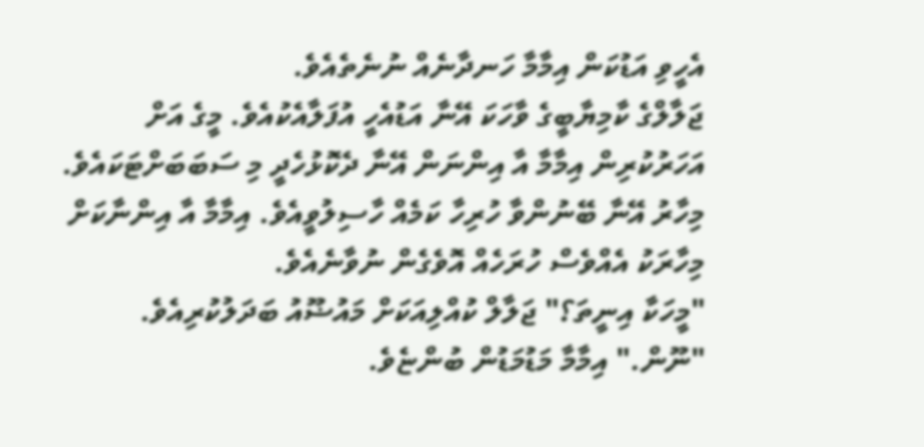އެހީވި އަޑުކަން އިމާމާ ހަނދާނެއް ނުނެތެއެވެ.
ޖަލާލްގެ ކާމިޔާބީގެ ވާހަކަ އޭނާ އަޑުއެހީ އުފަލާއެކުއެވެ. މީގެ އަށް އަހަރުކުރިން އިމާމާ އާ އިންނަން އޭނާ ދެކޮޅުހެދީ މި ސަބަބަށްޓަކައެވެ. މިހާރު އޭނާ ބޭނުންވާ ހުރިހާ ކަމެއް ހާސިލުވީއެވެ. އިމާމާ އާ އިންނާކަށް މިހާރަކު އެއްވެސް ހުރަހެއް އޮވެގެން ނުވާނެއެވެ.
"މީހަކާ އިނީތަ؟" ޖަލާލް ކުއްލިއަކަށް މައުޟޫއު ބަދަލުކުރިއެވެ.
"ނޫން." އިމާމާ މަޑުމަޑުން ބުންޏެވެ.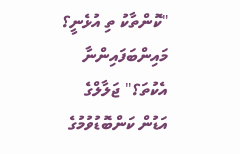"ކޮންތާކު ތި އުޅެނީ؟ މައިންބަފައިންނާ އެކުތަ؟" ޖަލާލްގެ އަޑުން ކަންބޮޑުވުމުގެ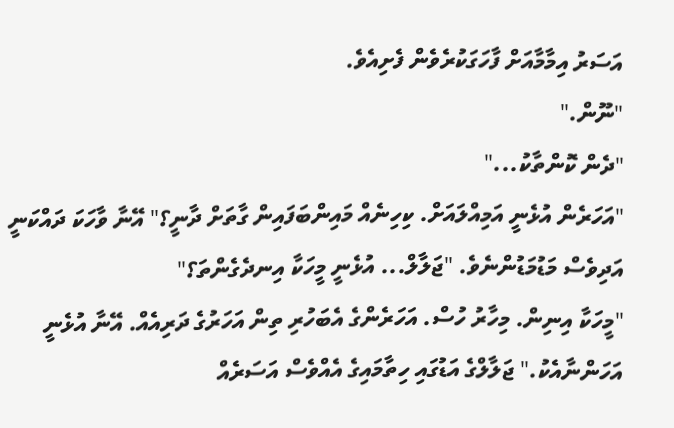އަސަރު އިމާމާއަށް ފާހަގަކުރެވެން ފެށިއެވެ.
"ނޫން."
"ދެން ކޮންތާކު..."
"އަހަރެން އުޅެނީ އަމިއްލައަށް. ކިހިނެއް މައިންބަފައިން ގާތަށް ދާނީ؟" އޭނާ ވާހަކަ ދައްކަނީ އަދިވެސް މަޑުމަޑުންނެވެ. "ޖަލާލް... އުޅެނީ މީހަކާ އިނދެގެންތަ؟"
"މީހަކާ އިނިން. މިހާރު ހުސް. އަހަރެންގެ އެބަހުރި ތިން އަހަރުގެ ދަރިއެއް. އޭނާ އުޅެނީ އަހަންނާއެކު." ޖަލާލްގެ އަޑުގައި ހިތާމައިގެ އެއްވެސް އަސަރެއް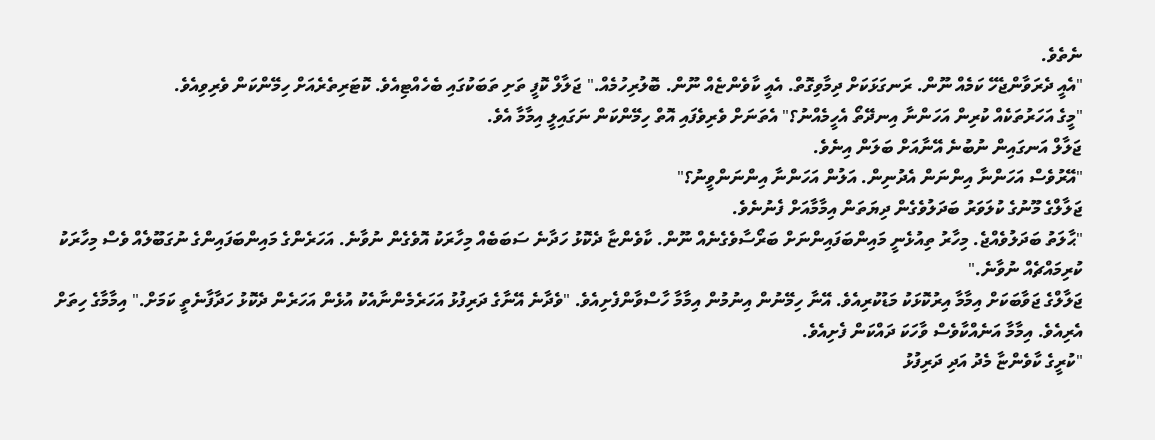ނެތެވެ.
"އެއީ ދެރަވާންޖެހޭ ކަމެއް ނޫން. ރަނގަޅަކަށް ދިމާވިގޮތް. އެއީ ކާވެންޏެއް ނޫން. ބޮލުރިހުމެއް." ޖަލާލް ކޮފީ ތަށި ތަބަކުގައި ބެހެއްޓިއެވެ. ކޮޓަރިތެރެއަށް ހިމޭންކަން ވެރިވިއެވެ.
"މީގެ އަހަރުތަކެއް ކުރިން އަހަންނާ އިނދޭތޯ އެހީމެއްނު؟" އެތަނަށް ވެރިވެފައި އޮތް ހިމޭންކަން ނަގައިލީ އިމާމާ އެވެ.
ޖަލާލް އަނގައިން ނުބުނެ އޭނާއަށް ބަލަން އިނެވެ.
"އޭރުވެސް އަހަންނާ އިންނަން އެދުނިން. އަލުން އަހަންނާ އިންނަންވީނު؟"
ޖަލާލްގެ މޫނުގެ ކުލަވަރު ބަދަލުވެގެން ދިޔަތަން އިމާމާއަށް ފެނުނެވެ.
"ޙާލަތު ބަދަލުވެއްޖެ. މިހާރު ތިއުޅެނީ މައިންބަފައިންނަށް ބަރޯސާވެގެނެއް ނޫން. ކާވެންޏާ ދެކޮޅު ހަދާނެ ސަބަބެއް މިހާރަކު އޮވެގެން ނުވާނެ. އަހަރެންގެ މައިންބަފައިންގެ ނުގަބޫލެއް ވެސް މިހާރަކު ކުރިމައްޗެއް ނުވާނެ."
ޖަލާލްގެ ޖަވާބަކަށް އިމާމާ އިރުކޮޅަކު މަޑުކުރިއެވެ. އޭނާ ހިމޭނުން އިނުމުން އިމާމާ ހާސްވާންފެށިއެވެ. "ވެދާނެ އޭނާގެ ދަރިފުޅު އަހަރެމެންނާއެކު އުޅެން އަހަރެން ދެކޮޅު ހަދާފާނެތީ ކަމަށް." އިމާމާގެ ހިތަށް އެރިއެވެ. އިމާމާ އަނެއްކާވެސް ވާހަކަ ދައްކަން ފެށިއެވެ.
"ކުރީގެ ކާވެންޏާ މެދު އަދި ދަރިފުޅު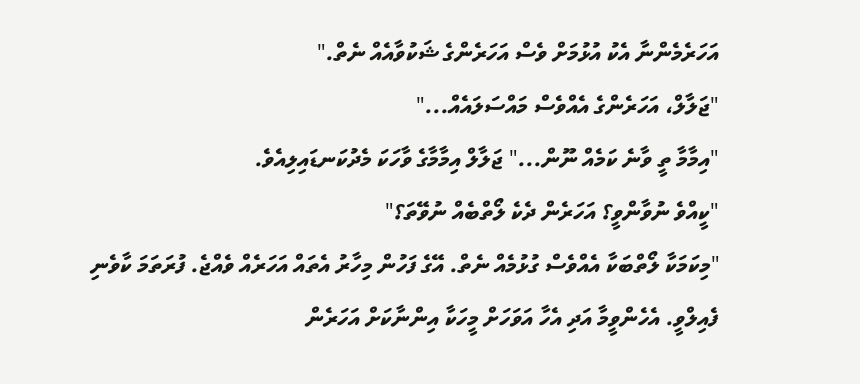އަހަރެމެންނާ އެކު އުޅުމަށް ވެސް އަހަރެންގެ ޝަކުވާއެއް ނެތް."
"ޖަލާލް، އަހަރެންގެ އެއްވެސް މައްސަލައެއް..."
"އިމާމާ ތީ ވާނެ ކަމެއް ނޫން..." ޖަލާލް އިމާމާގެ ވާހަކަ މެދުކަނޑައިލިއެވެ.
"ކީއްވެ ނުވާންވީ؟ އަހަރެން ދެކެ ލޯތްބެއް ނުވޭތަ؟"
"މިކަމަކާ ލޯތްބަކާ އެއްވެސް ގުޅުމެއް ނެތް. އޭގެ ފަހުން މިހާރު އެތައް އަހަރެއް ވެއްޖެ. ފުރަތަމަ ކާވެނި ފެއިލްވީ. އެހެންވީމާ އަދި އެހާ އަވަހަށް މީހަކާ އިންނާކަށް އަހަރެން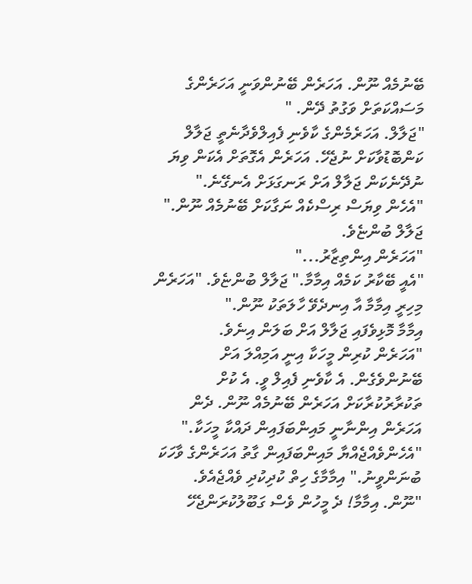ބޭނުމެއް ނޫން. އަހަރެން ބޭނުންވަނީ އަހަރެންގެ މަސައްކަތަށް ވަގުތު ދޭން. "
"ޖަލާލް. އަހަރެމެންގެ ކާވެނި ފެއިލްވެދާނެތީ ޖަލާލް ކަންބޮޑުވާކަށް ނުޖެހޭ. އަހަރެން އެގޮތަށް އެކަން ވިޔަ ނުދޭނެކަން ޖަލާލް އަށް ރަނގަޅަށް އެނގޭނެ."
"އެހެން ވިޔަސް ރިސްކެއް ނަގާކަށް ބޭނުމެއް ނޫން." ޖަލާލް ބުންޏެވެ.
"އަހަރެން އިންތިޒާރު..."
"އެއީ ބޭކާރު ކަމެއް އިމާމާ." ޖަލާލް ބުންޏެވެ. "އަހަރެން މިހިރީ އިމާމާ އާ އިނދެވޭ ހާލަތަކު ނޫން."
އިމާމާ މޮޅިވެފައި ޖަލާލް އަށް ބަލަން އިނެވެ.
"އަހަރެން ކުރިން މީހަކާ އިނީ އަމިއްލަ އަށް ބޭނުންވެގެން. އެ ކާވެނި ފެއިލް ވީ. އެ ކުށް ތަކުރާރުކުރާކަށް އަހަރެން ބޭނުމެއް ނޫން. ދެން އަހަރެން އިންނާނީ މައިންބަފައިން ދައްކާ މީހަކާ."
"އެހެންވެއްޖެއްޔާ މައިންބަފައިން ގާތު އަހަރެންގެ ވާހަކަ ބުނަންވީނު." އިމާމާގެ ހިތް ކުދިކުދި ވެއްޖެއެވެ.
"ނޫން. އިމާމާ! ދެ މީހުން ވެސް ގަބޫލުކުރަންޖެހޭ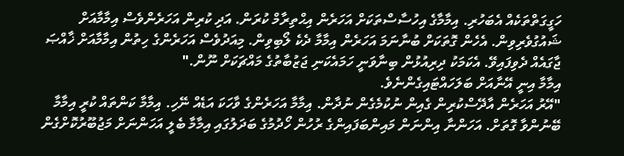ހަގީގަތްތަކެއް އެބަހުރި. އިމާމާގެ އިހުސާސްތަކަށް އަހަރެން އިޙްތިރާމް ކުރަން. އަދި ކުރިން އަހަރެންވެސް އިމާމާއަށް ޝައުގުވެރިވިން. އެހެން ގޮތަކަށް ބުނާނަމަ އަހަރެން އިމާމާ ދެކެ ލޯބިވިން. މިއަދުވެސް އަހަރެންގެ ހިތުން އިމާމާއަށް ޚާއްޞަ ޖާގައެއް ދެވިފައިވޭ. އެކަމަކު ދިރިއުޅުން ބިނާވަނީ ހަމައެކަނި ޖަޒުބާތުގެ މައްޗަކަށް ނޫން."
އިމާމާ އިނީ އޭނާއަށް ބަލަހައްޓައިގެންނެވެ.
"އޭރު އަހަރެން އާދޭސްކުރިން ގެއިން ނުކުމެގެން ނުދާން. އިމާމާ އަހަރެންގެ ވާހަކަ އަޑެއް ނޭހި. އިމާމާ ކަންތައް ކުރީ އިމާމާ ބޭނުންވާ ގޮތަށް. އަހަންނާ އިންނަން މައިންބަފައިންގެ ރުހުން ހޯދުމުގެ ބަދަލުގައި އިމާމާ ބެލީ އަހަންނަށް މަޖުބޫރުކޮށްގެން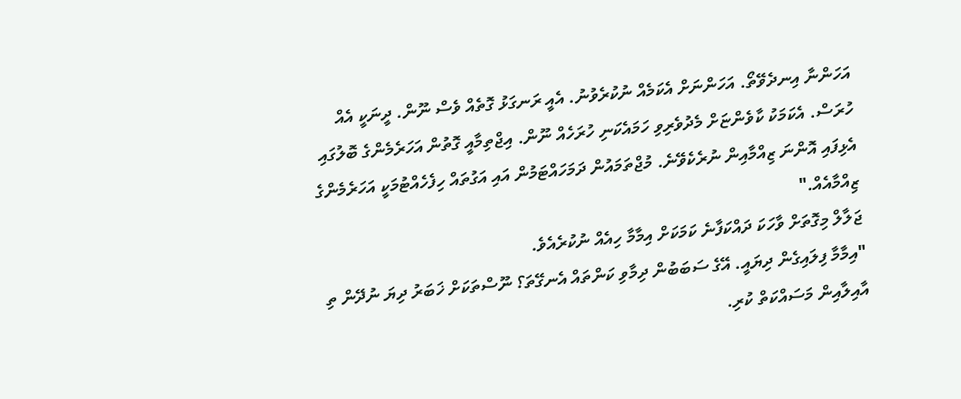އަހަންނާ އިނދެވޭތޯ. އަހަންނަށް އެކަމެއް ނުކުރެވުނު. އެއީ ރަނގަޅު ގޮތެއް ވެސް ނޫން. ދީނަކީ އެއް ހުރަސް. އެކަމަކު ކާވެންޏަށް މެދުވެރިވި ހަމައެކަނި ހުރަހެއް ނޫން. އިޖްތިމާއީ ގޮތުން އަހަރެމެންގެ ބޮލުގައި އެޅިފައި އޮންނަ ޒިއްމާއިން ނުރެކެވޭނެ. މުޖްތަމައުން ދަމަހައްޓަމުން އައި އަގުތައް ހިފެހެއްޓުމަކީ އަހަރެމެންގެ ޒިއްމާއެއް."
ޖަލާލް މިގޮތަށް ވާހަކަ ދައްކަފާނެ ކަމަކަށް އިމާމާ ހިއެއް ނުކުރެއެވެ.
"އިމާމާ ފިލައިގެން ދިޔައީ. އޭގެ ސަބަބުން ދިމާވި ކަންތައް އެނގޭތަ؟ ނޫސްތަކަށް ޚަބަރު ދިޔަ ނުދޭން ތި އާއިލާއިން މަސައްކަތް ކުރި.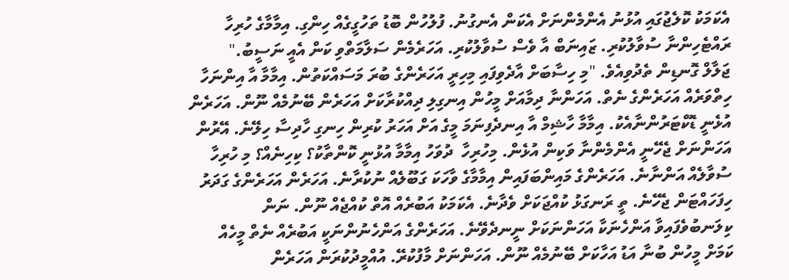އެކަމަކު ކޮލެޖުގައި އުޅުނު އެންމެންނަށް އެކަން އެނގުނު. ފުލުހުން ބޮޑު ތަހުގީގެއް ހިންގި. އިމާމާގެ ހުރިހާ ރައްޓެހިންނާ ސުވާލުކުރި. ޒައިނަބް އާ ވެސް ސުވާލުކުރި. އަހަރެމެން ސަލާމަތްވި ކަން އެއީ ނަސީބު."
ޖަލާލް ގޮނޑިން ތެދުވިއެވެ. "މި ހިސާބަށް އާދެވިފައި މިހިރީ އަހަރެންގެ ބުރަ މަސައްކަތުން. އިމާމާ އާ އިންނަހާ ހިތްވަރެއް އަހަރެންގެ ނެތް. އަހަންނާ ދިމާއަށް މީހުން އިނގިލި ދިއްކުރާކަށް އަހަރެން ބޭނުމެއް ނޫން. އަހަރެން އުޅެނީ ޑޮކްޓަރުންނާއެކު. އިމާމާ ހާޝިމް އާ އިނދެފިނަމަ މީގެ އަށް އަހަރު ކުރިން ހިނގި ހާދިސާ ހިލޭނެ. އޭރުން އަހަންނަށް ޖެހޭނީ އެންމެންނާ ވަކިން އުޅެން. މިހުރިހާ  ދުވަހު އިމާމާ އުޅުނީ ކޮންތާކު؟ ކިހިނެއް؟ މި ހުރިހާ ސުވާލެއް އަންނާނެ. އަހަރެންގެ މައިންބަފައިން އިމާމާގެ ވާހަކަ ގަބޫލެއް ނުކުރާނެ. އަހަރެން އަހަރެންގެ ގަދަރު ހިފަހައްޓަން ޖެހޭނެ. ތީ ރަނގަޅު ކުއްޖަކަށް ވެދާނެ. އެކަމަކު އަބުރެއް އޮތް ކުއްޖެއް ނޫން. ނަން ކިލަނބުވެފައިވާ އަންހެނަކާ އަހަންނަކަށް ނީނދެވޭނެ. އަހަރެންގެ އަންހެނުންނަކީ އަބުރެއް ނެތް މީހެއް ކަމަށް މީހުން ބުނާ އަޑު އަހާކަށް ބޭނުމެއް ނޫން. އަހަންނަށް މާފުކުރޭ. އުއްމީދުކުރަން އަހަރެން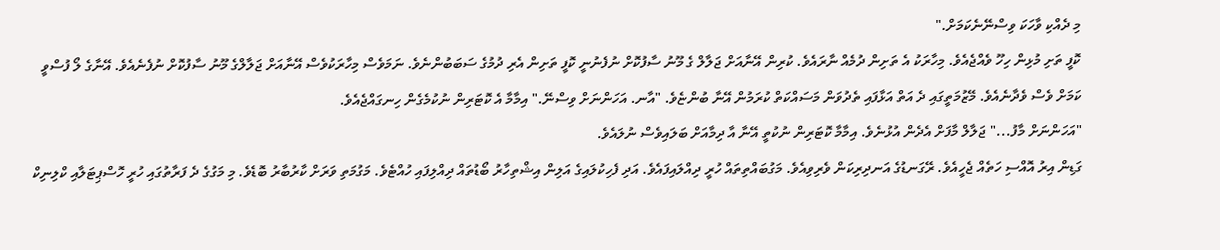މި ދެއްކި ވާހަކަ ވިސްނޭނެކަމަށް."
ކޮފީ ތަށި މުޅިން ހިހޫ ވެއްޖެއެވެ. މިހާރަކު އެ ތަށިން ދުމެއް ނާރައެވެ. ކުރިން އޭނާއަށް ޖަލާލް ގެ މޫނު ސާފުކޮށް ނުފެނުނީ ކޮފީ ތަށިން އެރި ދުމުގެ ސަބަބުންނެވެ. ނަމަވެސް މިހާރަކުވެސް އޭނާއަށް ޖަލާލްގެ މޫނު ސާފުކޮށް ނުފެނެއެވެ. އޭނާގެ ލޯ ފުސްވީ ކަމަށް ވެސް ވެދާނެއެވެ. މޭޒުމަތީގައި ދެ އަތް އަޅާފައި ތެދުވަން މަސައްކަތް ކުރަމުން އޭނާ ބުންޏެވެ. "އާނ. އަހަންނަށް ވިސްނޭ." އިމާމާ އެ ކޮޓަރިން ނުކުމެގެން ހިނގައްޖެއެވެ.
"އަހަންނަށް މާފު..." ޖަލާލް މާފަށް އެދެން އުޅުނެވެ. އިމާމާ ކޮޓަރިން ނުކުތީ އޭނާ އާ ދިމާއަށް ބަލައިވެސް ނުލައެވެ.
ގަޑިން އިރު އޮއްސި ހަތެއް ޖެހީއެވެ. ރޭގަނޑުގެ އަނދިރިކަން ވެރިވިއެވެ. މަގުބައްތިތައް ހުރީ ދިއްލައިފައެވެ. އަދި ފެހިކުލައިގެ އަލިން އިޝްތިހާރު ބޯޑުތައް ދިއްލިފައި ހުއްޓެވެ. މަގުމަތި ވަރަށް ކާރުބާރު ބޮޑެވެ. މި މަގުގެ ދެ ފަރާތުގައި ހުރީ ހޮސްޕިޓަލާއި ކްލިނިކް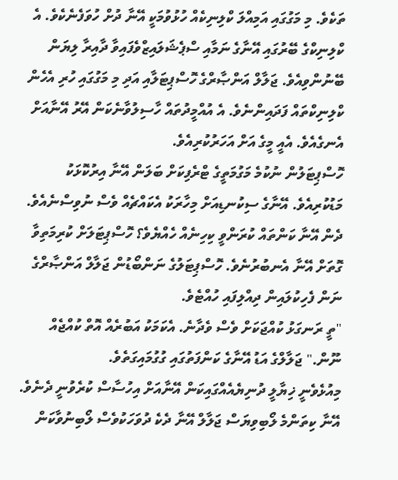ތަކެވެ. މި މަގުގައި އަމިއްލަ ކްލިނިކެއް ހުޅުވުމަކީ އޭނާ ދުށް ހުވަފެނެކެވެ. އެ ކްލިނިކްގެ ބޭރުގައި އޭނާގެ ނަމާއި ސްޕެޝަލައިޒްވެފައިވާ ދާއިރާ ލިޔަން ބޭނުންވިއެވެ. ޖަލާލް އަންޞާރްގެ ހޮސްޕިޓަލާއި އަދި މި މަގުގައި ހުރި އެހެން ކްލިނިކްތައް ފަދައިންނެވެ. އެ އުއްމީދުތައް ހާސިލުވާނެކަން އޭރު އޭނާއަށް އެނގެއެވެ. އެއީ މީގެ އަށް އަހަރުކުރިއެވެ.
ހޮސްޕިޓަލުން ނުކުމެ މަގުމަތީގެ ޓްރެފިކަށް ބަލަން އޭނާ އިރުކޮޅަކު މަޑުކުރިއެވެ. އޭނާގެ ސިކުނޑިއަށް މިހާރަކު އެކައްޗެއް ވެސް ނުވިސްނެއެވެ. ދެން އޭނާ ކަންތައް ކުރަންވީ ކިހިނެއް ހެއްޔެވެ؟ ހޮސްޕިޓަލަށް ކުރިމަތިވާ ގޮތަށް އޭނާ އެނބުރުނެވެ. ހޮސްޕިޓަލުގެ ނަންބޯޑުން ޖަލާލް އަންޞާރްގެ ނަން ފެހިކުލައިން ދިއްލިފައި ހުއްޓެވެ.
"ތީ ރަނގަޅު ކުއްޖަކަށް ވެސް ވެދާނެ. އެކަމަކު އަބުރެއް އޮތް ކުއްޖެއް ނޫން." ޖަލާލްގެ އަޑު އޭނާގެ ކަންފަތުގައި ގުގުމައިގަތެވެ.
މިއުޅެވެނީ ޚިޔާލީ ދުނިޔެއެއްގައިކަން އޭނާއަށް އިހުސާސް ކުރެވުނީ ދެނެވެ. އޭނާ ކިތަންމެ ލޯބިވިޔަސް ޖަލާލް އޭނާ ދެކެ ދުވަހަކުވެސް ލޯބިނުވާކަން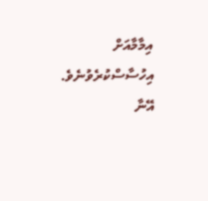އިމާމާއަށް އިހުސާސްކުރެވުނެވެ. އޭނާ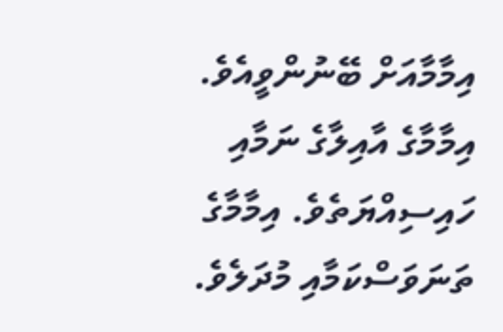އިމާމާއަށް ބޭނުންވީއެވެ. އިމާމާގެ އާއިލާގެ ނަމާއި ހައިސިއްޔަތެވެ. އިމާމާގެ ތަނަވަސްކަމާއި މުދަލެވެ.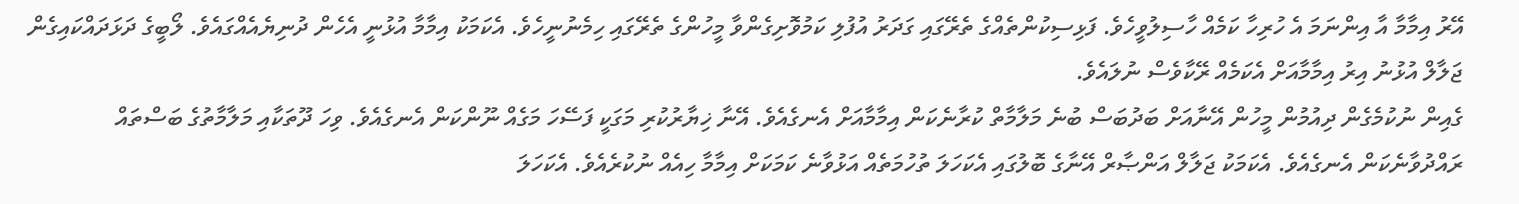އޭރު އިމާމާ އާ އިންނަމަ އެ ހުރިހާ ކަމެއް ހާސިލުވީހެވެ. ފަޅިސިކުންތެއްގެ ތެރޭގައި ގަދަރު އުފުލި ކަމުވޮށިގެންވާ މީހުންގެ ތެރޭގައި ހިމެނުނީހެވެ. އެކަމަކު އިމާމާ އުޅުނީ އެހެން ދުނިޔެއެއްގައެވެ. ލޯބީގެ ދަޅަދައްކައިގެން ޖަލާލް އުޅުނު އިރު އިމާމާއަށް އެކަމެއް ރޭކާވެސް ނުލައެވެ.
ގެއިން ނުކުމެގެން ދިއުމުން މީހުން އޭނާއަށް ބަދުބަސް ބުނެ މަލާމާތް ކުރާނެކަން އިމާމާއަށް އެނގެއެވެ. އޭނާ ޚިޔާރުކުރި މަގަކީ ފަސޭހަ މަގެއް ނޫންކަން އެނގެއެވެ. ވިހަ ދޫތަކާއި މަލާމާތުގެ ބަސްތައް ރައްދުވާނެކަން އެނގެއެވެ. އެކަމަކު ޖަލާލް އަންޞާރް އޭނާގެ ބޮލުގައި އެކަހަލަ ތުހުމަތެއް އަޅުވާނެ ކަމަކަށް އިމާމާ ހިއެއް ނުކުރެއެވެ. އެކަހަލަ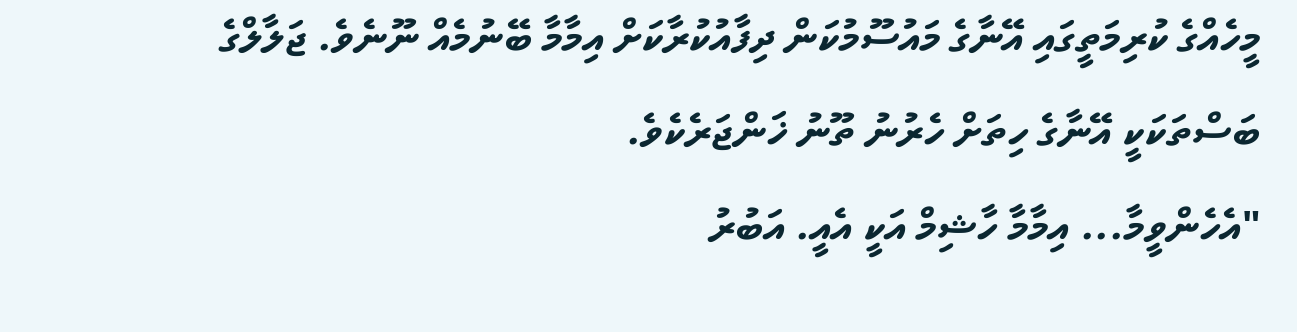މީހެއްގެ ކުރިމަތީގައި އޭނާގެ މައުސޫމުކަން ދިފާއުކުރާކަށް އިމާމާ ބޭނުމެއް ނޫނެވެ. ޖަލާލްގެ ބަސްތަކަކީ އޭނާގެ ހިތަށް ހެރުނު ތޫނު ޚަންޖަރެކެވެ.
"އެހެންވީމާ... އިމާމާ ހާޝިމް އަކީ އެއީ. އަބުރު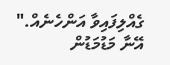ގެއްލިފައިވާ އަންހެނެއް."
އޭނާ މަޑުމަޑުން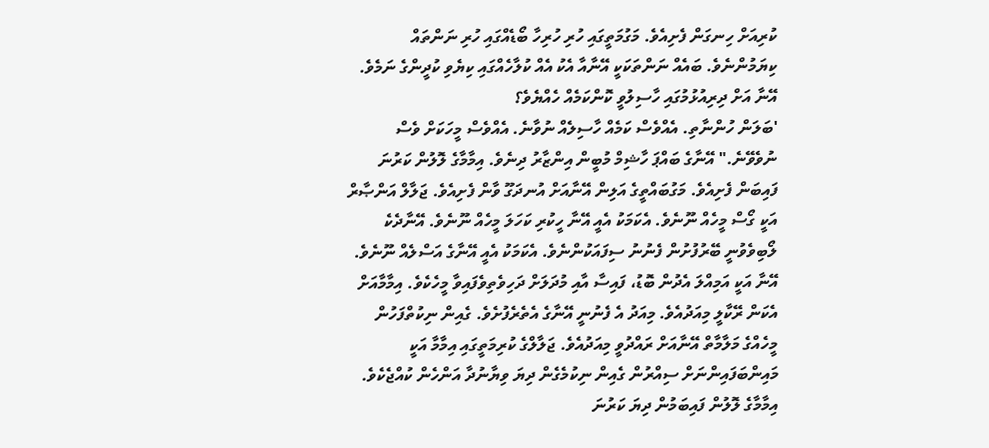ކުރިއަށް ހިނގަން ފެށިއެވެ. މަގުމަތީގައި ހުރި ހުރިހާ ބޯޑެއްގައި ހުރި ނަންތައް ކިޔަމުންނެވެ. ބައެއް ނަންތަކަކީ އޭނާއާ އެކު އެއް ކުލާހެއްގައި ކިޔެވި ކުދީންގެ ނަމެވެ. އޭނާ އަށް ދިރިއުޅުމުގައި ހާސިލުވީ ކޮންކަމެއް ހެއްޔެވެ؟
'ބަލަން ހުންނާތި. އެއްވެސް ކަމެއް ހާސިލެއް ނުވާނެ. އެއްވެސް މީހަކަށް ވެސް ނުވެވޭނެ." އޭނާގެ ބައްޕަ ހާޝިމް މުބީން އިންޒާރު ދިނެވެ. އިމާމާގެ ލޮލުން ކަރުނަ ފައިބަން ފެށިއެވެ. މަގުބައްތީގެ އަލިން އޭނާއަށް އުނދަގޫ ވާން ފެށިއެވެ. ޖަލާލް އަންޞާރް އަކީ ގޯސް މީހެއް ނޫނެވެ. އެކަމަކު އެއީ އޭނާ ހީކުރި ކަހަލަ މީހެއް ނޫނެވެ. އޭނާދެކެ ލޯބިވެވުނީ ބޭރުފުށުން ފެނުނު ސިފައަކުންނެވެ. އެކަމަކު އެއީ އޭނާގެ އަސްލެއް ނޫނެވެ. އޭނާ އަކީ އަމިއްލަ އެދުން ބޮޑު، ފައިސާ އާއި މުދަލަށް ދަހިވެތިވެފައިވާ މީހެކެވެ. އިމާމާއަށް އެކަން ރޭކާލީ މިއަދުއެވެ. މިއަދު އެ ފެނުނީ އޭނާގެ އެތެރެފުށެވެ. ގެއިން ނިކުތްފަހުން މީހެއްގެ މަލާމާތް އޭނާއަށް ރައްދުވީ މިއަދުއެވެ. ޖަލާލްގެ ކުރިމަތީގައި އިމާމާ އަކީ މައިންބަފައިންނަށް ސިއްރުން ގެއިން ނިކުމެގެން ދިޔަ ވިޔާނުދާ އަންހެން ކުއްޖެކެވެ.
އިމާމާގެ ލޮލުން ފައިބަމުން ދިޔަ ކަރުނަ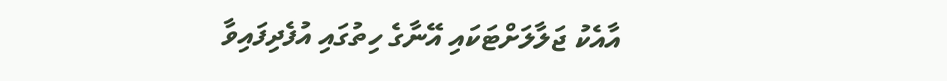އާއެކު ޖަލާލަށްޓަކައި އޭނާގެ ހިތުގައި އުފެދިފައިވާ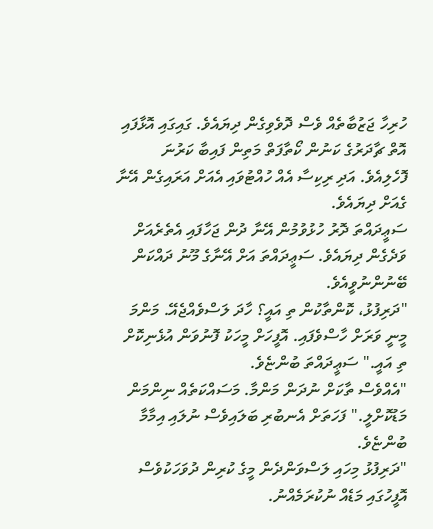ހުރިހާ ޖަޒުބާތެއް ވެސް ދޮވެވިގެން ދިޔައެވެ. ގައިގައި އޮޅާފައި އޮތް ޗާދަރުގެ ކަނުން ކޯތާފަތް މަތިން ފައިބާ ކަރުނަ ފޮހެލިއެވެ. އަދި ރިކިސާ އެއް ހުއްޓުވައި އެއަށް އަރައިގެން އޭނާ ގެއަށް ދިޔައެވެ.
ސަޢީދައްތަ ދޮރު ހުޅުވުމުން އޭނާ ދުން ޖަހާފައި އެތެރެއަށް ވަދެގެން ދިޔައެވެ. ސަޢީދައްތަ އަށް އޭނާގެ މޫނު ދައްކަން ބޭނުންނުވީއެވެ.
"ދަރިފުޅު، ކޮންތާކުން ތި އައީ؟ ހާދަ ލަސްވެއްޖެއޭ. މަންމަ މީނީ ވަރަށް ހާސްވެފައި. އޮފީހަށް މީހަކު ފޮނުވަން އުޅެނިކޮށް ތި އައީ." ސަޢީދައްތަ ބުންޏެވެ.
"އެއްވެސް ތާކަށް ނުދަން މަންމާ. މަސައްކަތެއް ނިންމަން މަޑުކޮށްލީ." ފަހަތަށް އެނބުރި ބަލައިވެސް ނުލައި އިމާމާ ބުންޏެވެ.
"ދަރިފުޅު މިހައި ލަސްވަންދެން މީގެ ކުރިން ދުވަހަކުވެސް އޮފީހުގައި މަޑެއް ނުކުރަމެއްނު.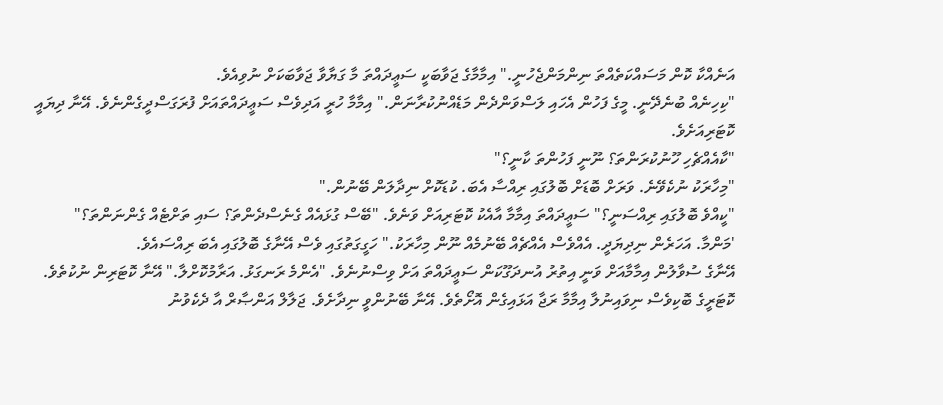އަނެއްކާ ކޮން މަސައްކަތެއްތަ ނިންމަންޖެހުނީ." އިމާމާގެ ޖަވާބަކީ ސަޢީދައްތަ މާ ގަޔާވާ ޖަވާބަކަށް ނުވިއެވެ.
"ކިހިނެއް ބުނެދޭނީ. މީގެ ފަހުން އެހައި ލަސްވަންދެން މަޑެއްނުކުރާނަން." އިމާމާ ހުރީ އަދިވެސް ސަޢީދައްތައަށް ފުރަގަސްދީގެންނެވެ. އޭނާ ދިޔައީ ކޮޓަރިއަށެވެ.
"ކާއެއްޗެހި ހޫނުކުރަންތަ؟ ނޫނީ ފަހުންތަ ކާނީ؟"
"މިހާރަކު ނުކެވޭނެ. ވަރަށް ބޮޑަށް ބޮލުގައި ރިއްސާ އެބަ. ކުޑަކޮށް ނިދާލަން ބޭނުން."
"ކީއްވެ ބޮލުގައި ރިއްސަނީ؟" ސަޢީދައްތަ އިމާމާ އާއެކު ކޮޓަރިއަށް ވަނެވެ. "ބޭސް ގުޅައެއް ގެނެސްދެންތަ؟ ސައި ތަށްޓެއް ގެންނަންތަ؟"
'މަންމާ. އަހަރެން ނިދިޔަދީ. އެއްވެސް އެއްޗެއް ބޭނުމެއް ނޫން މިހާރަކު." ހަގީގަތުގައި ވެސް އޭނާގެ ބޮލުގައި އެބަ ރިއްސައެވެ.
އޭނާގެ ސުވާލުން އިމާމާއަށް ވަނީ އިތުރު އުނދަގޫކަން ސަޢީދައްތަ އަށް ވިސްނުނެވެ. "އެންމެ ރަނގަޅު. އަރާމުކޮށްލާ." އޭނާ ކޮޓަރިން ނުކުތެވެ.
ކޮޓަރީގެ ބޮކިވެސް ނިވައިނުލާ އިމާމާ ރަޖާ އަޅައިގެން އޮށޯތެވެ. އޭނާ ބޭނުންވީ ނިދާށެވެ. ޖަލާލް އަންޞާރް އާ ދެކެވުނު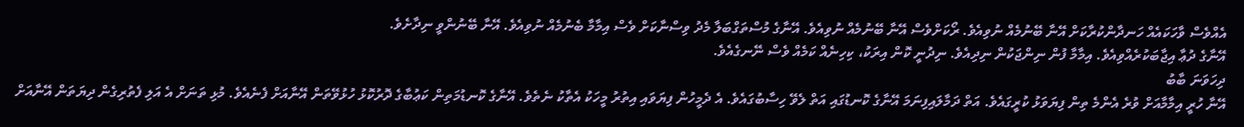އެއްވެސް ވާހަކައެއް ހަނދާންކުރާކަށް އޭނާ ބޭނުމެއް ނުވިއެވެ. ރޯކަށްވެސް އޭނާ ބޭނުމެއް ނުވިއެވެ. އޭނާގެ މުސްތަގްބަލާ މެދު ވިސްނާކަށް ވެސް އިމާމާ ބެނުމެއް ނުވިއެވެ. އޭނާ ބޭނުންވީ ނިދާށެވެ.
އޭނާގެ ދުޢާ އިޖާބަކުރެއްވިއެވެ. އިމާމާ ފުން ނިންޖަކުން ނިދިއެވެ. ނިދުނީ ކޮން އިރަކު، ކިހިނެއް ކަމެއް ވެސް ނޭނގެއެވެ.
ދިހަވަނަ ބާބު
އޭނާ ހުރީ އިމާމާއަށް ވުރެ އެންމެ ތިން ފިޔަވަޅު ކުރީގައެވެ. އަތް ދަމާލައިފިނަމަ އޭނާގެ ކޮނޑުގައި އަތް ލެވޭ ހިސާބުގައެވެ. އެ ދެމީހުން ފިޔަވައި އިތުރު މީހަކު އެތާކު ނެތެވެ. އޭނާގެ ކޮނޑުމަތިން ކަޢުބާގެ ދޮރުކޮޅު ހުޅުވޭތަން އޭނާއަށް ފެނެއެވެ. މުޅި ތަނަށް އެ އަލި ފެތުރިގެން ދިޔަތަން އޭނާއަށް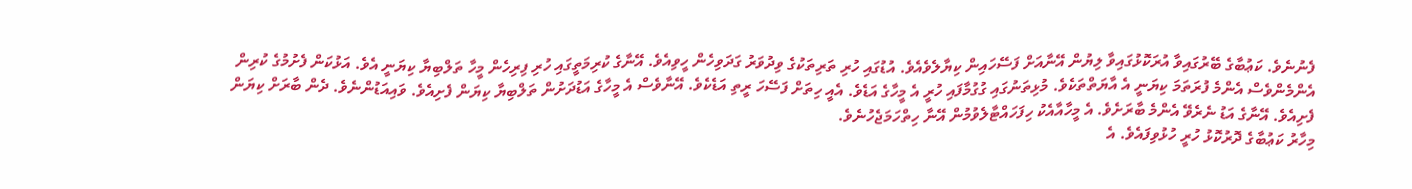ފެނުނެވެ. ކަޢުބާގެ ބޭރުގައިވާ އުރަކޮޅުގައިވާ ލިޔުން އޭނާއަށް ފަސޭހައިން ކިޔާލެވެއެވެ. އުޑުގައި ހުރި ތަރިތަކުގެ ވިދުވަރު ގަދަވިހެން ހީވިއެވެ. އޭނާގެ ކުރިމަތީގައި ހުރި ފިރިހެން މީހާ ތަލްބިޔާ ކިޔަނީ އެވެ. އަޅުކަން ފެށުމުގެ ކުރިން އެންމެންވެސް އެންމެ ފުރަތަމަ ކިޔަނީ އެ އާޔަތްތަކެވެ. މުޅިތަނުގައި ގުގުމާފައި ހުރީ އެ މީހާގެ އަޑެވެ. އެއީ ހިތަށް ފަސޭހަ ރީތި އަޑެކެވެ. އޭނާވެސް އެ މީހާގެ އަޑުދަށުން ތަލްބިޔާ ކިޔަން ފެށިއެވެ. ވައިއަޑުންނެވެ. ދެން ބާރަށް ކިޔަން ފެށިއެވެ. އޭނާގެ އަޑު ނެރެވޭ އެންމެ ބާރަށެވެ. އެ މީހާއާއެކު ހިފަހައްޓާލެވުމުން އޭނާ ހިތްހަމަޖެހުނެވެ.
މިހާރު ކަޢުބާގެ ދޮރުކޮޅު ހުރީ ހުޅުވިފައެވެ. އެ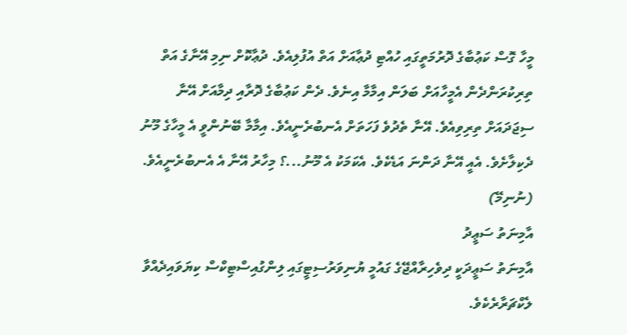މީހާ ގޮސް ކަޢުބާގެ ދޮރުމަތީގައި ހުއްޓި ދުޢާއަށް އަތް އުފުލިއެވެ. ދުޢާކޮށް ނިމި އޭނާގެ އަތް ތިރިކުރަންދެން އެމީހާއަށް ބަލަން އިމާމާ އިނެވެ. ދެން ކަޢުބާގެ ދޮރާއި ދިމާއަށް އޭނާ ސިޖަދައަށް ތިރިވިއެވެ. އޭނާ ތެދުވެ ފަހަތަށް އެނބުރެނީއެވެ. އިމާމާ ބޭނުންވީ އެ މީހާގެ މޫނު ދެކިލާށެވެ. އެއީ އޭނާ ދަންނަ އަޑެކެވެ. އެކަމަކު އެ މޫނު...؟ މިހާރު އޭނާ އެ އެނބުރެނީއެވެ.
(ނުނިމޭ)
އާމިނަތު ސަޢީދު
އާމިނަތު ސަޢީދަކީ ދިވެހިރާއްޖޭގެ ގައުމީ ޔުނިވަރުސިޓީގައި ލިންގުއިސްޓިކްސް ކިޔަވައިދެއްވާ ލެކްޗަރާރެކެވެ.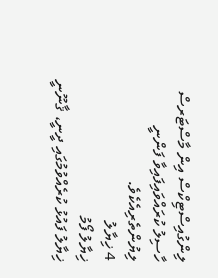ލިންގުއިސްޓިކްސް އިން މާސްޓަރސް ހާސިލު ކުރައްވައިފައިވާ ފަންނީ ލިޔުންތެރިއެކެވެ.
4 ޚިޔާލު
ޚިޔާލު ފޯމު
ޚިޔާލު ފައުޅު ކުރެއްވުމުގައި ދީނީ، ޤާނޫނީ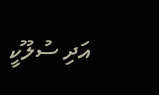އަދި ސުލޫކީ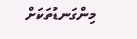މިންގަނޑުތަކަށް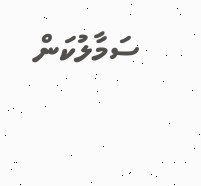ސަމާލުކަން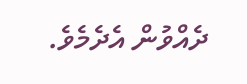ދެއްވުން އެދެމެވެ.